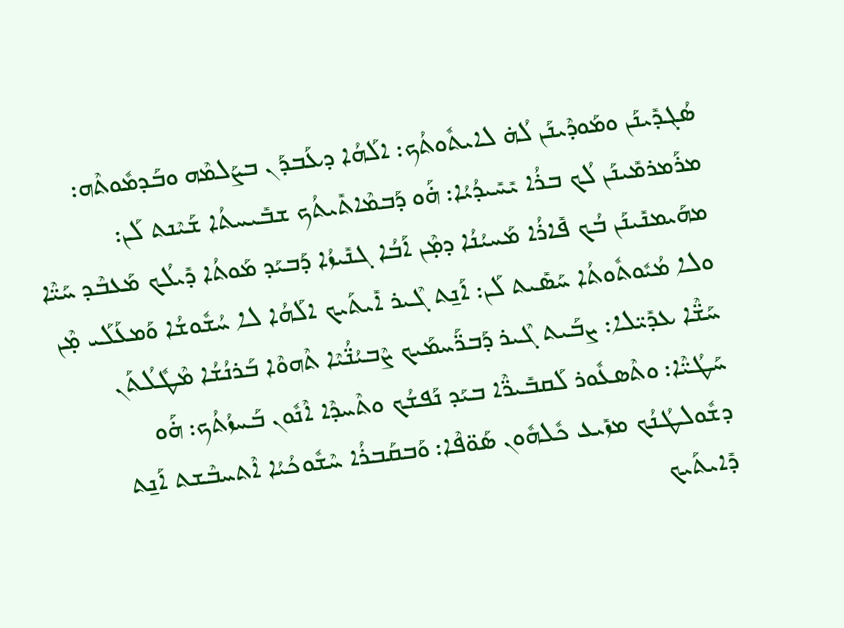ܣܳܓܕܺܝܢܰܢ ܘܡܰܘܕܶܝܢܰܢ ܠܳܗ̇ ܠܐܝܬܽܘܬܳܟ: ܐܠܰܗܳܐ ܕܥܰܒܕܰܢ ܒܨܰܠܡܶܗ ܘܒܰܕܡܽܘܬܶܗ: ܡܪܰܡܪܡܺܝܢܰܢ ܠܳܟ ܒܪܳܐ ܝܺܚܺܝܕܳܝܳܐ: ܗ̇ܰܘ ܕܰܒܡܶܐܬܺܝܬܳܟ ܫܒܺܝܚܬܳܐ ܫܰܝܶܢܬ ܠܰܢ: ܡܗܰܝܡܢܺܝܢܰܢ ܒܳܟ ܦܺܐܪܳܐ ܡܰܚܝܳܢܳܐ ܕܡ̣ܶܢ ܐܰܒܳܐ ܓܢܺܝܙܳܐ ܕܰܒܝܰܕ ܡܰܘܬܳܐ ܕܺܝܠܳܟ ܡܰܥܒܶܕ ܚܰܝ̈ܶܐ ܘܠܐ ܡܳܝܽܘܬܽܘܬܳܐ ܚܰܣܺܝܬ ܠܰܢ: ܐܰܢ̱ܬ ܓܶܝܪ ܐܺܝܬܰܝܟ ܐܠܰܗܳܐ ܠܐ ܚܳܫܽܘܫܳܐ ܘܰܡܥܰܠܰܝ ܡ̣ܶܢ ܚܰܫ̈ܶܐ ܥܕܺܝ̈ܠܐ: ܨܒܰܝܬ ܓܶܝܪ ܕܰܒܪ̈ܰܚܡܰܝܟ ܨܶܒܝܳܢ̈ܳܝܶܐ ܬܶܗܘܶܐ ܒܰܪܢܳܫܳܐ ܡܶܛܽܠܳܬܰܢ ܚܰܛܳܝ̈ܶܐ: ܘܬܶܣܥܽܘܪ ܠܰܩܒܺܝܪ̈ܶܐ ܒܝܰܕ ܢܰܦܫܳܟ ܘܬܶܚܕܶܐ ܐܶܢܽܘܢ ܒܰܚܙܳܬܳܟ: ܗ̇ܰܘ ܕܫܽܘܠܛܳܢܳܟ ܡܙܺܝܥ ܟܽܠܗܽܘܢ ܣܰܘ̈ܦܶܐ: ܘܰܒܩܰܒܪܳܐ ܚܶܫܽܘܟܳܝܳܐ ܐܶܬܚܒܶܫܬ ܐܰܢ̱ܬ ܕܺܐܝܬܰܝܟ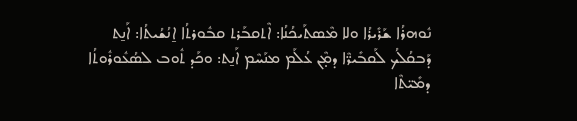ܢܽܘܗܪܳܐ ܫܰܪܺܝܪܳܐ ܘܠܐ ܡܶܣܬܰܝܟܳܢܳܐ: ܐܶܬܩܒܰܪܬ ܩܒܽܘܪܬܳܐ ܐ̱ܢܳܫܳܝܬܳܐ: ܐܰܢ̱ܬ ܕܰܒܩܳܠܳܟ ܠܰܩܒܺܝܪ̈ܶܐ ܕܡ̣ܶܢ ܥܳܠܰܡ ܡܢܰܚܶܡ ܐܰܢ̱ܬ: ܘܟܰܕ ܬܽܘܒ ܠܣܳܥܽܘܪܽܘܬܳܐ ܕܡܺܝ̈ܬܶܐ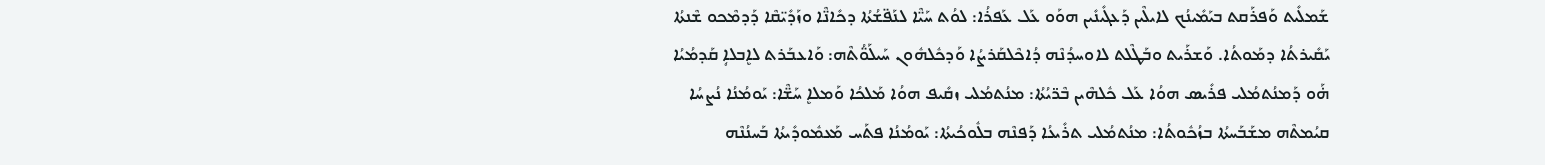ܫܰܡܠܺܝܬ ܘܰܦܪܰܩܬ ܒܝܰܡܺܝܢܳܟ ܠܐܝܠܶܝܢ ܕܰܥܓܺܝܢܺܝܢ ܗܘܰܘ ܥܰܠ ܥܰܦܪܳܐ: ܠܘܳܬ ܚܰܝ̈ܶܐ ܠܢܰܦ̈ܫܳܬܳܐ ܕܟܺܐܢ̈ܶܐ ܘܙܰܕܺܝ̈ܩܶܐ ܕܰܕܡܶܟܘ ܫܶܢܬܳܐ ܝܰܩܺܝܪܬܳܐ ܕܡܰܘܬܳܐ. ܘܰܫܪܰܝܬ ܘܒܰܛܶܠܬ ܠܐܘܚܕܳܢܶܗ ܕܳܐܟܶܠܩܰܪܨܳܐ ܘܰܕܟܽܠܗܽܘܢ ܚܰܝܠܰܘ̈ܳܬܶܗ: ܘܰܐܥܒܰܪܬ ܠܐܷܒܠܐܴ ܩܰܕܡܳܝܳܐ ܗ̇ܰܘ ܕܰܡܢܳܬܡܳܠܝ ܦܪܺܝܣ ܗܘܳܐ ܥܰܠ ܟܽܠܗܶܝܢ ܒܶܪ̈ܝܳܬܳܐ: ܡܢܳܬܡܳܠܝ ܙܩܺܝܦ ܗܘܳܐ ܡܰܠܟܳܐ ܘܰܡܠܐܷ ܚܰܫ̈ܶܐ: ܝܰܘܡܳܢܳܐ ܢܳܨܚܳܐ ܩܝܳܡܬܶܗ ܡܫܰܒܰܚܬܳܐ ܒܙܳܟܽܘܬܳܐ: ܡܢܳܬܡܳܠܝ ܬܪܺܝܥܳܐ ܕܰܦܢܶܗ ܒܠܽܘܟܳܝܬܳܐ: ܝܰܘܡܳܢܳܐ ܦܬܰܚ ܡܰܥܡܽܘܕܺܝܬܳܐ ܒܰܚܢܳܢܶܗ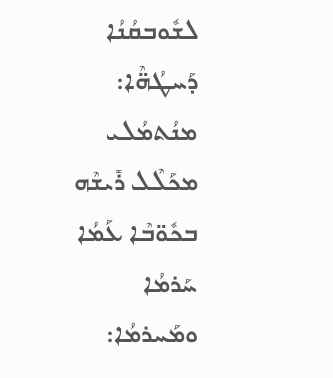ܠܫܽܘܒܩܳܢܳܐ ܕܰܚܛܳܗ̈ܶܐ: ܡܢܳܬܡܳܠܝ ܡܟܰܠܶܠ ܪܺܝܫܶܗ ܒܟܽܘ̈ܒܶܐ ܥܰܡܳܐ ܚܰܪܡܳܐ ܘܡܰܚܪܡܳܐ: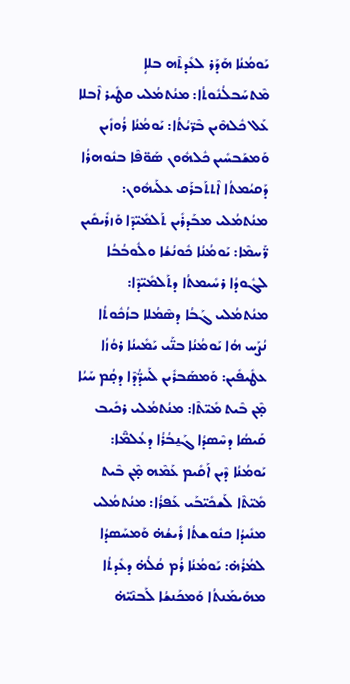ܝܰܘܡܳܢܳܐ ܗܰܕܰܪ ܠܥܺܕܬܶܗ ܒܠܐܴ ܡܶܬܚܰܒܠܳܢܽܘܬܳܐ: ܡܢܳܬܡܳܠܝ ܩܛܺܝܪ ܐܶܒܠܐ ܥܰܠ ܟܽܠܗܶܝܢ ܒܶܪ̈ܝܳܬܳܐ: ܝܰܘܡܳܢܳܐ ܪܳܘܙܺܝܢ ܘܰܡܫܰܒܚܺܝܢ ܟܽܠܗܽܘܢ ܣܰܘ̈ܦܶܐ ܒܢܽܘܗܪܳܐ ܕܰܩܝܳܡܬܳܐ ܐܶܬܬܰܒܪܰܩ ܥܠܰܝܗܽܘܢ: ܡܢܳܬܡܳܠܝ ܡܒܰܕܪܺܝܢ ܬܰܠܡܺܝ̈ܕܶܐ ܘܰܙܪܺܝܩܺܝܢ ܪ̈ܰܚܡܶܐ: ܝܰܘܡܳܢܳܐ ܟܽܘܢܳܫܳܐ ܘܠܽܘܒܳܒܳܐ ܠܓܽܘܕܳܐ ܪܚܺܝܡܬܳܐ ܕܬܰܠܡܺܝ̈ܕܶܐ: ܡܢܳܬܡܳܠܝ ܓܰܒܳܐ ܕܣܶܡܳܠܐ ܒܙܳܟܽܘܬܳܐ ܢܳܨܰܚ ܗܳܐ ܝܰܘܡܳܢܳܐ ܒܢ̈ܰܝ ܝܰܡܺܝܢܳܐ ܪܘܳܙܳܐ ܥܛܺܝܦܺܝܢ: ܘܰܡܣܰܒܪܺܝܢ ܠܰܚܕ̈ܳܕܶܐ ܕܩ̣ܳܡ ܚܰܝܳܐ ܡ̣ܶܢ ܒܶܝܬ ܡܺܝ̈ܬܶܐ: ܡܢܳܬܡܳܠܝ ܪܟܺܝܒ  ܩܰܝܣܳܐ ܕܚܶܣܕܳܐ ܓܰܢ̱ܒܳܪܳܐ ܕܥܳܠܡ̈ܶܐ: ܝܰܘܡܳܢܳܐ ܕܶܝܢ ܐܰܩܺܝܡ ܥܰܡܶܗ ܡ̣ܶܢ ܒܶܝܬ ܡܺܝ̈ܬܶܐ ܠܰܫܟܺܝ̈ܒܰܝ ܥܰܦܪܳܐ: ܡܢܳܬܡܳܠܝ ܡܢܺܝܕܳܐ ܟܢܽܘܫܬܳܐ ܪܺܝܫܳܗ̇ ܘܰܡܚܰܣܕܳܐ ܠܡܳܪܳܗ̇: ܝܰܘܡܳܢܳܐ ܪܳܡ ܩܳܠܳܗ̇ ܕܥܺܕܬܳܐ ܡܗܰܝܡܰܢܬܳܐ ܘܰܡܟܰܢܫܳܐ ܠܰܒܢܶܝ̈ܗ̇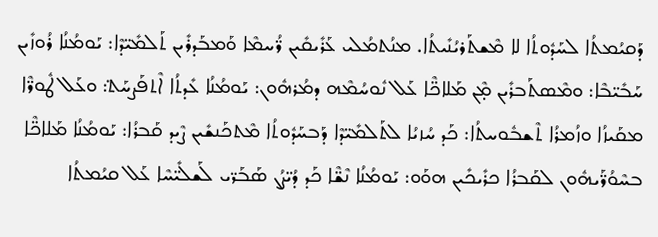ܕܰܩܝܳܡܬܳܐ ܠܚܰܕܽܘܬܳܐ ܠܐ ܡܶܫܬܰܪܝܳܢܺܝܬܳܐ. ܡܢܳܬܡܳܠܝ ܥܰܪܺܝܩܺܝܢ ܪ̈ܳܚܡܶܐ ܘܰܡܒܰܕܪܺܝܢ ܬܰܠܡܺܝ̈ܕܶܐ: ܝܰܘܡܳܢܳܐ ܪܳܘܙܺܝܢ ܚܰܒܺܝ̈ܒܶܐ: ܘܡܶܣܬܰܒܪܺܝܢ ܡ̣ܶܢ ܡܰܠܐܟ̈ܶܐ ܥܰܠ ܢܽܘܚܳܡܶܗ ܕܡܳܪܗܽܘܢ: ܝܰܘܡܳܢܳܐ ܥܺܕܬܳܐ ܐܶܬܦܰܨܚܰܬ݀: ܘܥܰܠ ܛܽܘܪ̈ܶܐ ܡܩܰܝܙܳܐ ܘܙܳܡܪܳܐ ܬܶܫܒܽܘܚܬܳܐ: ܟܰܕ ܚܳܙܝܳܐ ܠܬܰܠܡܺܝ̈ܕܶܐ ܕܰܒܚܰܕܽܘܬܳܐ ܡܶܬܟܰܢܫܺܝܢ ܨܶܝܕ ܩܰܒܪܳܐ: ܝܰܘܡܳܢܳܐ ܡܰܠܐܟ̈ܶܐ ܒܚܶܘܳܪ̈ܰܝܗܽܘܢ ܠܩܰܒܪܳܐ ܟܪܺܝܟܺܝܢ ܗܘܰܘ: ܝܰܘܡܳܢܳܐ ܢܶܫ̈ܶܐ ܟܰܕ ܕܳܝ̈ܨܳܢ ܣܰܒܰܪ̈ܝ ܠܰܫܠܺܝ̈ܚܶܐ ܥܰܠ ܩܝܳܡܬܳܐ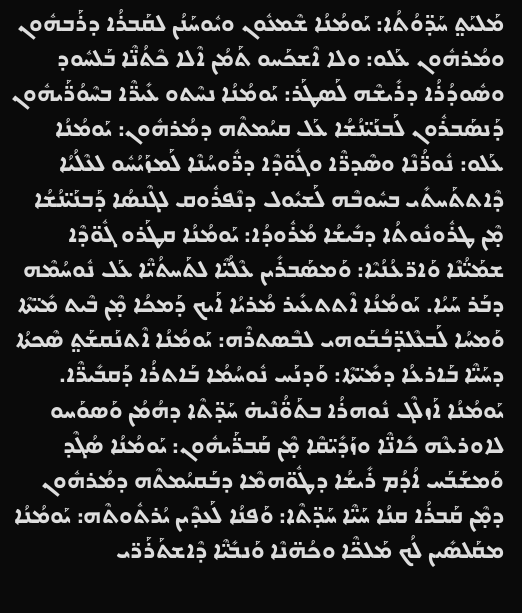ܡܰܠܝܰܬ݀ ܚܰܕ̈ܘܳܬܳܐ: ܝܰܘܡܳܢܳܐ ܫܶܡܥܽܘܢ ܘܝܽܘܚܰܢܳܢ ܠܩܰܒܪܳܐ ܕܪܰܒܗܽܘܢ ܘܡܳܪܗܽܘܢ ܥܰܠܘ: ܘܠܐ ܐܶܫܟܰܚܘ ܬܰܡܳܢ ܐܶܠܐ ܟܶܬܳܢ̈ܶܐ ܒܰܠܚܽܘܕ ܘܣܽܘܕܳܪܳܐ ܕܪܺܝܫܶܗ ܠܰܣܛܰܪ: ܝܰܘܡܳܢܳܐ ܢܚܶܬܘ ܥܺܝܪ̈ܶܐ ܒܚܶܘܳܪ̈ܰܝܗܽܘܢ ܕܰܢܣܰܒܪܽܘܢ ܠܰܒܢܰܝ̈ܢܳܫܳܐ ܥܰܠ ܩܝܳܡܬܶܗ ܕܡܳܪܗܽܘܢ: ܝܰܘܡܳܢܳܐ ܥܰܠܘ: ܢܽܘܪ̈ܳܢܶܐ ܘܣܶܕܪ̈ܶܐ ܘܓܽܘ̈ܕܶܐ ܕܪ̈ܽܘܚܳܢܶܐ ܠܰܡܙܰܝܳܚܽܘ ܠܥܶܠܳܝܳܐ ܕܶܐܬܬܰܚܬܺܝ ܒܚܽܘܒܶܗ ܠܰܫܝܽܘܠ ܕܢܶܦܪܽܘܩ ܠܓܶܢܣܳܐ ܕܰܒܢܰܝ̈ܢܳܫܳܐ ܡ̣ܶܢ ܛܪܽܘܢܽܘܬܳܐ ܕܒܺܝܫܳܐ ܡܳܪܽܘܕܳܐ: ܝܰܘܡܳܢܳܐ ܩܛܰܪܘ ܓܽܘ̈ܕܶܐ ܫܡܰܝ̈ܳܢܶܐ ܘܰܐܪ̈ܥܳܢܳܝܶܐ: ܘܰܡܣܰܒܪܺܝܢ ܥܶܠܳܝ̈ܶܐ ܠܬܰܚܬܳܝ̈ܶܐ ܥܰܠ ܢܽܘܚܳܡܶܗ ܕܒܰܪ ܚܰܝܳܐ. ܝܰܘܡܳܢܳܐ ܐܶܬܬܥܺܝܪ ܡܳܪܝܳܐ ܐܰܝܟ ܕܰܡܟܳܐ ܡ̣ܶܢ ܒܶܝܬ ܡܺܝ̈ܬܶܐ ܘܰܡܚܳܐ ܠܰܒܥܶܠܕ̈ܒܳܒܰܘܗܝ ܠܒܶܣܬܪܶܗ: ܝܰܘܡܳܢܳܐ ܐܶܬܢܰܩܫܰܬ݀ ܣܶܟܬܳܐ ܕܚܰܝ̈ܶܐ ܒܰܐܪܥܳܐ ܕܡܺܝ̈ܬܶܐ: ܘܰܕܢܰܚ ܢܽܘܚܳܡܳܐ ܒܰܐܬܪܳܐ ܕܰܩܒܺܝܪ̈ܶܐ. ܝܰܘܡܳܢܳܐ ܐܰܙܠܶܓ ܢܽܘܗܪܳܐ ܒܬܰܘ̈ܳܢܶܝܗ̇ ܚܰܕ̈ܬܶܐ ܕܗܳܡܳܢ ܘܰܣܘܰܚܘ ܠܐܘܪܥܶܗ ܟܺܐܢ̈ܶܐ ܘܙܰܕܺܝ̈ܩܶܐ ܡ̣ܶܢ ܩܰܒܪ̈ܰܝܗܽܘܢ: ܝܰܘܡܳܢܳܐ ܣܳܓܶܕ ܘܰܡܫܰܒܰܚ ܐܳܕܳܡ ܪܺܝܫܳܐ ܕܛܽܘ̈ܗܡܶܐ ܕܒܰܩܝܳܡܬܶܗ ܕܡܳܪܗܽܘܢ ܕܡ̣ܶܢ ܩܰܒܪܳܐ ܩܢܳܐ ܚܰܝ̈ܶܐ ܚܰܕ̈ܬܶܐ: ܘܰܦܢܳܐ ܠܰܥܕܶܝܢ ܝܳܪܬܽܘܬܶܗ: ܝܰܘܡܳܢܳܐ ܡܩܰܠܣܺܝܢ ܠܳܟ ܡܰܠܟ̈ܶܐ ܘܟܳܗ̈ܢܶܐ ܘܰܢܒܺܝ̈ܶܐ ܕܶܐܫܬܰܪܰܪ̈ܝ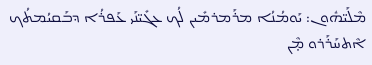ܡܶܠܰܝ̈ܗܽܘܢ: ܝܰܘܡܳܢܳܐ ܡܪܰܡܪܡܺܝܢ ܠܳܟ ܥܓܺܝ̈ܢܰܝ ܥܰܦܪܳܐ ܕܒܰܩܝܳܡܬܳܟ ܐܶܬܚܰܪܰܪܘ ܡ̣ܶܢ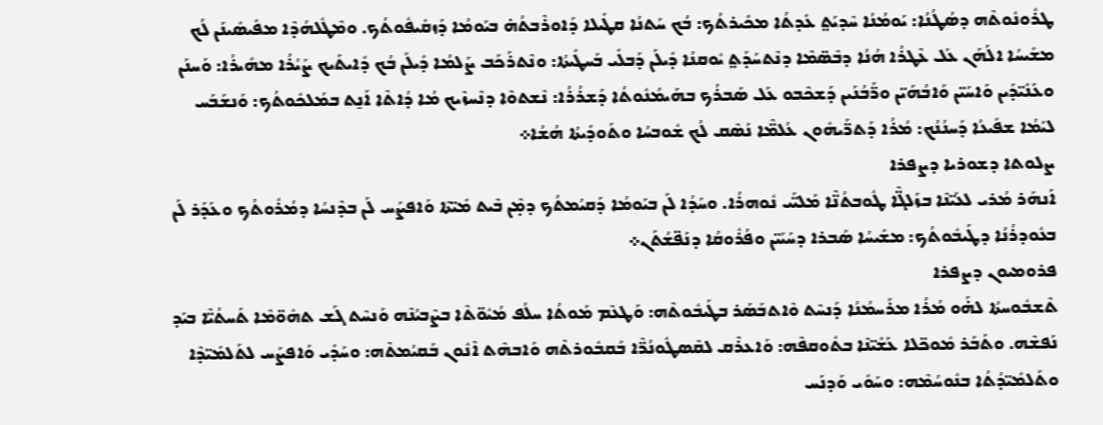ܛܪܽܘܢܽܘܬܶܗ ܕܣܳܛܳܢܳܐ: ܝܰܘܡܳܢܳܐ ܚܶܕܝܰܬ݀ ܥܺܕܬܳܐ ܡܟܺܝܪܬܳܟ: ܒܳܟ ܚܰܬܢܳܐ ܩܛܺܝܠܐ ܕܰܐܘܪܶܒܬܳܗ̇ ܒܝܰܘܡܳܐ ܕܰܙܩܺܝܦܽܘܬܳܟ. ܘܡܶܛܽܠܗܳܕܶܐ ܡܦܺܝܣܺܝܢܰܢ ܠܳܟ ܡܫܺܝܚܳܐ ܐܠܰܗܰܢ ܥܰܠ ܥܶܛܪܳܐ ܗܳܢܳܐ ܕܒܶܣ̈ܡܶܐ ܕܢܶܬܚܰܕܰܬ݀ ܝܽܘܩܢܳܐ ܕܺܝܠܰܢ ܕܰܒܠܺܝ ܒܰܚܛܺܝܬܳܐ: ܘܢܶܬܪܰܟܰܒ ܨܰܠܡܳܐ ܕܺܝܠܰܢ ܒܳܟ ܕܺܐܝܬܰܝܟ ܨܰܝܳܪܳܐ ܡܗܺܝܪܳܐ: ܘܰܚܢܰܢ ܘܥܰܢܺܝ̈ܕܰܝܢ ܘܰܐܚܰܝ̈ܢ ܘܰܐܒܳܗܰܝ̈ܢ ܘܪ̈ܰܒܳܢܰܝܢ ܕܰܫܟܶܒܘ ܥܰܠ ܣܰܒܪܳܟ ܒܗܰܝܡܳܢܽܘܬܳܐ ܕܰܫܪܳܪܳܐ: ܢܶܫܬܘܶܐ ܕܢܶܚܙܶܝܟ ܡܳܐ ܕܳܐܬܶܐ ܐܰܢ̱ܬ ܒܡܰܠܟܽܘܬܳܟ: ܘܰܢܫܰܒܰܚ ܠܝܰܡܳܐ ܫܦܺܝܥܳܐ ܕܰܚܢܳܢܳܟ: ܡܳܪܳܐ ܕܰܬܪ̈ܰܝܗܽܘܢ ܥܳܠܡ̈ܶܐ ܢܰܣܶܩ ܠܳܟ ܫܽܘܒܚܳܐ ܘܬܰܘܕܺܝܬܳܐ ܗܳܫܳܐ܀
ܨܠܘܬܐ ܕܫܘܪܝܐ ܕܨܦܪܐ
ܐܰܢܗܰܪ ܡܳܪܝ ܠܥܰܝ̈ܢܶܐ ܒܙܰܠܓ̈ܶܐ ܛܽܘܒܬܳܢ̈ܶܐ ܡܰܠܝ̈ܰܝ ܢܽܘܗܪܳܐ. ܘܚܰܕܳܐ ܠܰܢ ܒܝܰܘܡܳܐ ܕܰܩܝܳܡܬܳܟ ܕܡ̣ܶܢ ܒܶܝܬ ܡܺܝ̈ܬܶܐ ܘܰܐܦܨܰܚ ܠܰܢ ܒܕܶܢܚܳܐ ܕܡܳܪܽܘܬܳܟ ܘܥܰܕܰܪ ܠܰܢ ܒܥܽܘܕܪܳܢܳܐ ܕܛܰܝܒܽܘܬܳܟ: ܡܫܺܝܚܳܐ ܣܰܒܪܐ ܕܚܰܝܰܝ̈ܢ ܘܦܳܪܽܘܩܳܐ ܕܢܰܦ̈ܫܳܬܰܢ܀
ܦܪܘܡܝܘܢ ܕܨܦܪܐ
ܬܶܫܒܽܘܚܬܳܐ ܠܗ̇ܰܘ ܡܳܪܳܐ ܡܪܰܚܡܳܢܳܐ ܕܰܢܚܶܬ ܘܶܐܬܒܰܣܰܪ ܒܛܰܝܒܽܘܬܶܗ: ܘܰܛܥܶܡ ܡܰܘܬܳܐ ܚܠܳܦ ܡܳܝܽܘ̈ܬܶܐ ܒܨܶܒܝܳܢܶܗ ܘܰܢܚܶܬ ܓܰܫ ܬܗܽܘ̈ܡܶܐ ܬܰܚܬܳܝ̈ܶܐ ܒܝܰܕ ܢܰܦܫܶܗ. ܘܬܰܒܰܪ ܡܽܘܟ̈ܠܐ ܥܰܫܺܝ̈ܢܶܐ ܒܬܽܘܩܦܶܗ: ܘܰܐܥܪܶܩ ܠܩܶܣܛܽܘܢܳܪ̈ܶܐ ܒܰܩܒܽܘܪܬܶܗ ܘܰܐܒܗܶܬ ܐܶܢܽܘܢ ܒܰܩܝܳܡܬܶܗ: ܘܚܰܕܺܝ ܘܰܐܦܨܰܚ ܠܬܰܠܡܺܝ̈ܕܶܐ ܘܬܰܠܡܺܝ̈ܕܳܬܳܐ ܒܢܽܘܚܳܡܶܗ: ܘܚܰܘܺܝ ܘܰܕܢܰܚ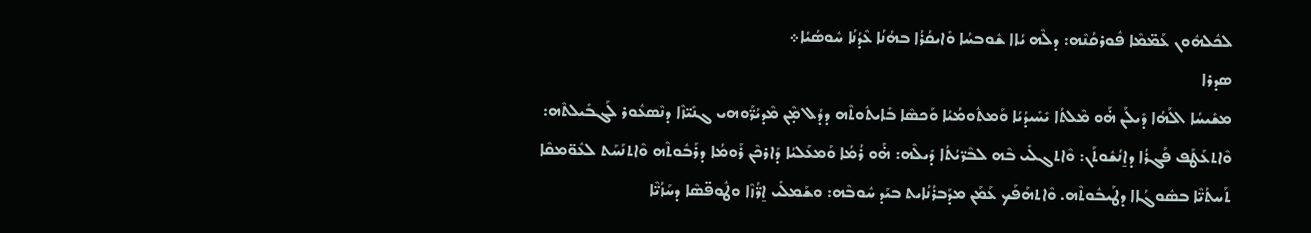ܠܟܽܠܗܽܘܢ ܥܰܡ̈ܡܶܐ ܦܽܘܪܩܳܢܶܗ: ܕܠܶܗ ܝܳܐܐ ܫܽܘܒܚܳܐ ܘܺܐܝܩܳܪܳܐ ܒܗܳܢܳܐ ܥܶܕܳܢܳܐ ܚܽܘܣܳܝܳܐ܀
ܣܕܪܐ
ܡܫܺܝܚܳܐ ܐܠܰܗܳܐ ܕܺܝܠܰܢ ܗ̇ܰܘ ܡܶܠܬܳܐ ܝܺܚܺܝܕܳܝܳܐ ܘܰܡܬܽܘܡܳܝܳܐ ܘܰܟܣܶܐ ܒܺܐܝܬܽܘܬܶܗ ܕܕܳܠ ܡ̣ܶܢ ܡܶܕܝܳܪ̈ܰܘܗܝ ܓܢܺܝ̈ܙܶܐ ܕܢܶܣܥܽܘܪ ܠܰܓܒܺܝܠܬܶܗ: ܘܶܐܬܥܰܛܰܦ ܦܰܓܪܳܐ ܕܐ̱ܢܳܫܽܘܬܰܢ: ܘܶܐܬܓܠܺܝ ܒܶܗ ܠܒܶܪ̈ܝܳܬܳܐ ܕܺܝܠܶܗ: ܗ̇ܰܘ ܪܳܡܳܐ ܘܰܡܥܰܠܝܳܐ ܕܰܐܪܟܶܢ ܪܰܘܡܳܐ ܕܪܰܒܽܘܬܶܗ ܘܶܐܬܢܰܚܰܬ ܠܥܽܘ̈ܡܩܶܐ ܬܰܚܬܳܝ̈ܶܐ ܒܣܽܘܓܳܐܐ ܕܛܰܝܒܽܘܬܶܗ. ܘܶܐܬܗܰܦܰܟ ܥܰܡܰܢ ܡܕܰܒܪܳܢܳܐܝܬ ܒܝܰܕ ܚܽܘܒܶܗ: ܘܫܰܡܠܺܝ ܐ̱ܪ̈ܳܙܶܐ ܘܛܽܘܦ̈ܣܶܐ ܕܚܰܙܳܝ̈ܶܐ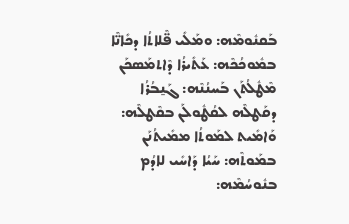ܒܰܩܢܽܘܡܶܗ: ܘܡܰܠܺܝ ܦ̈ܶܠܐܬܳܐ ܕܟܺܐܢ̈ܶܐ ܒܡܽܘܟܳܟܶܗ: ܥܰܬܺܝܪܳܐ ܕܶܐܬܡܰܣܟܰܢ ܡܶܛܽܠܳܬܰܢ ܒܰܚܢܳܢܶܗ: ܓܰܢ̱ܒܳܪܳܐ ܕܩܰܛܠܶܗ ܠܩܳܛܽܘܠܰܢ ܒܩܶܛܠܶܗ: ܘܰܐܡܺܝܬ ܠܡܰܘܬܳܐ ܡܡܺܝܬܳܢܰܢ ܒܡܰܘܬܶܗ: ܚܰܝܳܐ ܕܰܐܚܺܝ ܠܐܕܳܡ ܒܢܽܘܚܳܡܶܗ: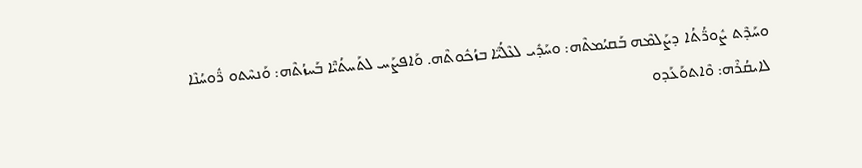ܘܚܰܕܶܬ ܨܽܘܪ̈ܳܬܳܐ ܕܨܰܠܡܶܗ ܒܰܩܝܳܡܬܶܗ: ܘܚܰܕܺܝ ܠܥܶܠܳܝ̈ܶܐ ܒܙܳܟܽܘܬܶܗ. ܘܰܐܦܨܰܚ ܠܬܰܚܬܳܝ̈ܶܐ ܒܰܚܙܳܬܶܗ: ܘܰܢܚܶܬܘ ܪ̈ܽܘܚܳܢܶܐ ܠܐܝܩܳܪܶܗ: ܘܶܐܬܘܰܥܰܕܘ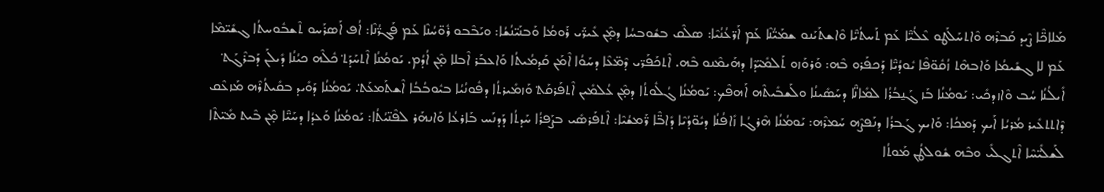ܡܰܠܐܟ̈ܶܐ ܨܶܝܕ ܩܰܒܪܶܗ ܘܶܐܬܚܰܠܰܛܘ ܥܶܠܳܝ̈ܶܐ ܥܰܡ ܬܰܚܬܳܝ̈ܶܐ ܘܶܐܫܬܰܝܰܢܘ ܫܡܰܝ̈ܳܢܶܐ ܥܰܡ ܐܰܪ̈ܥܳܢܳܝܶܐ: ܣܠܶܩ ܒܫܽܘܒܚܳܐ ܕܡ̣ܶܢ ܥܺܝܪ̈ܰܝ ܪܰܘܡܳܐ ܘܰܒܢܰܝ̈ܢܳܫܳܐ: ܘܝܰܒܶܒܘ ܪܽܘ̈ܚܳܢܶܐ ܥܰܡ ܦܰܓܪ̈ܳܢܶܐ: ܐܳܦ ܐܰܣܪܰܚܘ ܬܶܫܒܽܘܚܬܳܐ ܓܫܺܝ̈ܡܶܐ ܥܰܡ ܠܐ ܓܫܺܝܡܳܐ ܘܰܐܒܗܶܬ ܙܳܩܽܘ̈ܦܶܐ ܝܽܘܕܳܝ̈ܶܐ ܕܰܟܦܰܪܘ ܒܶܗ: ܘܰܪܘܰܙܘ ܬܰܠܡܺܝ̈ܕܶܐ ܕܗܰܝܡܶܢܘ ܒܶܗ. ܐܶܬܟܰܦܰܪ̈ܝ ܕܶܡ̈ܥܶܐ ܕܚܰܘܳܐ ܐܶܡܰܢ ܩܰܕܡܳܝܬܳܐ ܘܰܐܥܒܰܪ ܐܶܒܠܐ ܡ̣ܶܢ ܐܳܕܳܡ. ܝܰܘܡܳܢܳܐ ܐܶܬܚܰܕܰܬ݀ ܟܽܠܶܗ ܟܝܳܢܳܐ ܕܺܝܠܰܢ ܕܰܒܪܶܓܰܬ݀ ܐܺܝܠܳܢܳܐ ܚܳܒ ܘܶܐܙܕܟܺܝ: ܝܰܘܡܳܢܳܐ ܒܰܙ ܓܰܢ̱ܒܳܪܳܐ ܠܡܺܐܢ̈ܶܐ ܕܚܰܣܺܝܢܳܐ ܘܠܰܫܒܺܝܬܶܗ ܐܰܗܦܶܟ: ܝܰܘܡܳܢܳܐ ܓܳܠܽܘܬܳܐ ܕܡ̣ܶܢ ܥܳܠܡܺܝܢ ܐܶܬܦܰܪܩܰܬ݀ ܘܰܙܡܺܝܪܬܳܐ ܕܦܽܘܢܳܝܳܐ ܒܝܽܘܒܳܒܳܐ ܐܶܫܬܰܡܥܰܬ݀. ܝܰܘܡܳܢܳܐ ܕܰܘܺܝܕ ܒܩܺܝܬܳܪܶܗ ܡܰܙܥܶܩ ܕܶܐܬܬܥܺܝܪ ܡܳܪܝܳܐ ܐܰܝܟ ܕܰܡܟܳܐ: ܘܰܐܝܟ ܓܰܒܪܳܐ ܕܢܰܦܨܶܗ ܚܰܡܪܶܗ: ܝܰܘܡܳܢܳܐ ܗܶܪܓܳܐ ܙܺܐܦܳܢܳܐ ܕܝܽܘ̈ܕܳܝܶܐ ܕܺܐܒ̈ܶܐ ܪ̈ܰܡܫܳܝܶܐ: ܐܶܬܦܰܪܣܺܝ ܒܨܰܦܪܳܐ ܚܰܕܬܳܐ ܕܰܕܢܰܚ ܒܰܐܪܥܳܐ ܘܰܐܢܗܰܪ ܠܦܶܢ̈ܝܳܬܳܐ: ܝܰܘܡܳܢܳܐ ܘܰܥܕܳܐ ܕܚܰܝ̈ܶܐ ܡ̣ܶܢ ܒܶܝܬ ܡܺܝ̈ܬܶܐ ܠܰܫܠܺܝ̈ܚܶܐ ܐܶܬܓܠܺܝ ܘܒܶܗ ܫܽܘܠܛܳܢ ܡܰܘܬܳܐ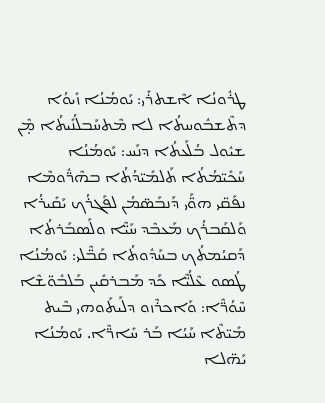ܛܪܽܘܢܳܐ ܐܶܫܬܪܺܝ: ܝܰܘܡܳܢܳܐ ܙܺܝܘܳܐ ܕܬܶܫܒܽܘܚܬܳܐ ܠܐ ܡܶܬܚܰܒܠܳܢܺܝܬܳܐ ܡ̣ܶܢ ܫܝܽܘܠ ܒܳܠܰܥܬܳܐ ܕܢܰܚ: ܝܰܘܡܳܢܳܐ ܚܰܟܺܝ̈ܡܳܬܳܐ ܬܰܠܡܺܝ̈ܕܳܬܳܐ ܒܗܶܪ̈ܽܘܡܶܐ ܢܦܰܩ̈ܝ ܗܘ̈ܰܝ ܕܰܢܒܰܣ̈ܡܳܢ ܠܦܰܓܪܳܟ ܝܰܩܺܝܪܳܐ ܘܰܠܩܰܒܪܳܟ ܡܰܥܒܶܕ ܚܰܝ̈ܶܐ ܘܠܰܣܒܰܪܬܳܐ ܕܰܩܝܳܡܬܳܟ ܒܚܰܕܽܘܬܳܐ ܩܰܒ̈ܶܠܝ: ܝܰܘܡܳܢܳܐ ܛܳܣܘ ܥܶܠܳܝ̈ܶܐ ܟܰܕ ܡܰܒܪܩܺܝܢ ܒܰܠܒܽܘ̈ܫܶܐ ܚܶܘܳܪ̈ܶܐ: ܘܰܐܟܪܶܙܘ ܕܠܰܝܬܰܘܗܝ ܒܶܝܬ ܡܺܝ̈ܬܶܐ ܚܰܝܳܐ ܒܰܪ ܚܺܐܪ̈ܶܐ. ܝܰܘܡܳܢܳܐ ܝܰܗ̈ܠܐ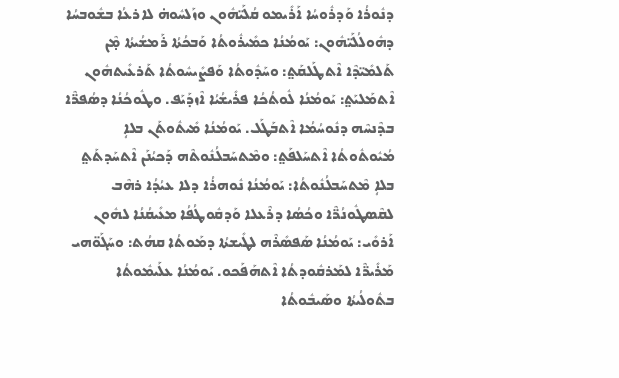ܕܢܽܘܪܳܐ ܘܰܕܪܽܘܚܳܐ ܐܰܪܺܝܡܘ ܩܳܠܰܝ̈ܗܽܘܢ ܘܙܰܠܚܽܘܗ̇ ܠܐܪܥܳܐ ܒܫܽܘܒܚܳܐ ܕܗܽܘܠܳܠܰܝ̈ܗܽܘܢ: ܝܰܘܡܳܢܳܐ ܟܡܺܝܪܽܘܬܳܐ ܘܰܒܟܳܬܳܐ ܪܰܡܫܳܝܬܳܐ ܡ̣ܶܢ ܬܰܠܡܺܝ̈ܕܶܐ ܐܶܬܛܰܠܩܰܬ݀: ܘܚܰܕܽܘܬܳܐ ܘܰܦܨܺܝܚܽܘܬܳܐ ܬܰܪܥܺܝܬܗܽܘܢ ܐܶܬܡܰܠܝܰܬ݀: ܝܰܘܡܳܢܳܐ ܠܽܘܬܳܟܳܐ ܦܪܺܝܫܳܝܳܐ ܐܶܙܕܰܝܰܦ. ܘܛܽܘܟܳܢܳܐ ܕܣܳܦܪ̈ܶܐ ܒܕܶܢܚܶܗ ܕܢܽܘܚܳܡܳܐ ܐܶܬܒܰܛܰܠ. ܝܰܘܡܳܢܳܐ ܡܺܝܬܽܘܬܰܢ ܒܠܐܴ ܡܳܝܽܘܬܽܘܬܳܐ ܐܶܬܚܰܠܦܰܬ݀: ܘܡܶܬܚܰܒܠܳܢܽܘܬܶܗ ܕܰܟܝܳܢܰܢ ܐܶܬܚܰܕܬܰܬ݀ ܒܠܐܴ ܡܶܬܚܰܒܠܳܢܽܘܬܳܐ: ܝܰܘܡܳܢܳܐ ܢܽܘܗܪܳܐ ܕܠܐ ܥܝܳܕܳܐ ܪܗܶܒ ܠܩܶܣܛܽܘܢܳܪ̈ܶܐ ܘܟܳܣܳܐ ܕܪܶܥܠܐ ܘܰܕܩܽܘܛܳܦܳܐ ܡܥܺܝܩܳܢܳܐ ܠܗܽܘܢ ܐܰܪܘܺܝ: ܝܰܘܡܳܢܳܐ ܣܰܦܣܺܪܶܗ ܠܛܺܝܫܬܳܐ ܕܡܰܘܬܳܐ ܩܗܳܬ: ܘܚܰܓܰܘ̈ܗܝ ܡܰܪܺܝܪ̈ܶܐ ܠܡܰܪܩܽܘܕܬܳܐ ܐܶܬܗܰܦܰܟܘ. ܝܰܘܡܳܢܳܐ ܥܠܰܝܡܽܘܬܳܐ ܒܬܽܘܠܳܝܬܳܐ ܘܣܰܝܒܽܘܬܳܐ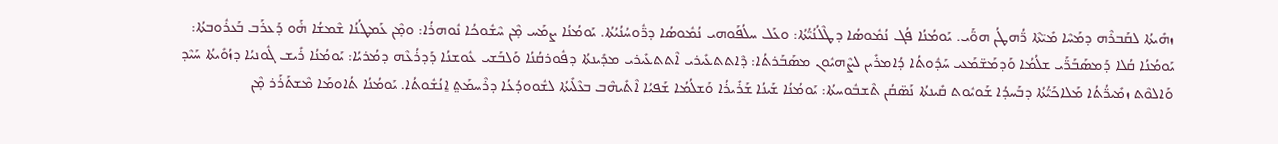ܙܗܺܝܬܳܐ ܠܩܰܒܪܶܗ ܕܡܰܚܶܐ ܡܺܝ̈ܬܶܐ ܪ̈ܳܗܛܳܢ ܗܘ̈ܰܝ. ܝܰܘܡܳܢܳܐ ܦܳܓ ܢܳܡܽܘܣܳܐ ܕܛܶܠܳܢܳܝ̈ܳܬܳܐ: ܘܥܰܠ ܚܠܳܦܰܘܗܝ ܢܳܡܽܘܣܳܐ ܕܪ̈ܽܘܚܳܢܳܝܳܬܳܐ. ܝܰܘܡܳܢܳܐ ܨܡܰܚ ܡ̣ܶܢ ܚܶܫܽܘܟܳܐ ܢܽܘܗܪܳܐ: ܘܡ̣ܶܢ ܥܰܡܛܳܢܳܐ ܫܶܡܫܳܐ ܗ̇ܰܘ ܕܰܥܪܰܒ ܒܰܥܪܽܘܒܬܳܐ: ܝܰܘܡܳܢܳܐ ܩܳܠܐ ܕܰܡܣܰܒܰܪ̈ܰܝ ܫܠܳܡܳܐ ܘܰܕܡܰܫ̈ܡܰܥܝ ܚܰܕܽܘܬܳܐ ܕܳܐܡܪܺܝܢ ܠܨܶܗܝܽܘܢ ܡܣܰܒܰܪܬܳܐ: ܕܶܐܬܬܥܺܝܪܝ ܐܶܬܬܥܺܝܪܝ ܡܕܺܝܢܬܳܐ ܕܦܽܘܪܩܳܢܳܐ ܘܰܠܒܰܫܝ ܥܽܘܫܢܳܐ ܕܰܕܪܳܥܶܗ ܕܡܳܪܝܳܐ: ܝܰܘܡܳܢܳܐ ܪܺܝܫ ܓܽܘܢܝܳܐ ܕܙܳܘܺܝܬܳܐ ܚܰܝܶܕ ܘܰܐܠܘܶܬ ܙܡܺܝܪ̈ܳܬܳܐ ܡܰܠܐܟܰܝ̈ܳܬܳܐ ܕܒܰܚܕܳܐ ܫܰܘܝܽܘܬ ܩܺܝܢܬܳܐ ܢܰܣ̈ܩܳܢ ܬܶܫܒܽܘܚܬܳܐ: ܝܰܘܡܳܢܳܐ ܫܰܝܢܳܐ ܫܰܪܺܝܪܳܐ ܘܰܫܠܳܡܳܐ ܫܰܦܝܳܐ ܐܶܬܺܝܗܶܒ ܒܥܶܠܺܝܬܳܐ ܠܫܽܘܘܕܳܥܳܐ ܕܪܶܚܡܰܬ݀ ܐ̱ܢܳܫܽܘܬܳܐ. ܝܰܘܡܳܢܳܐ ܬܳܐܘܡܰܐ ܡܶܫܬܰܪܰܪ ܡ̣ܶܢ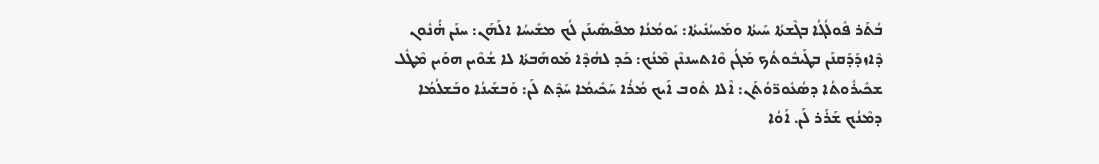ܒܳܬܰܪ ܦܽܘܠܳܓܳܐ ܒܓܶܫܬܳܐ ܚܰܝܬܳܐ ܘܡܰܚܝܳܢܺܝܬܳܐ: ܝܰܘܡܳܢܳܐ ܡܦܺܝܣܺܝܢܰܢ ܠܳܟ ܡܫܺܝܚܳܐ ܐܠܰܗܰܢ: ܚܢܰܢ ܗ̇ܳܢܽܘܢ ܕܶܐܙܕܰܕܰܩܢܰܢ ܒܛܰܝܒܽܘܬܳܟ ܡܰܓܳܢ ܘܶܐܬܚܢܢܶܢ ܡܶܢܳܟ: ܟܰܕ ܠܗܳܕܶܐ ܡܰܘܗܰܒܬܳܐ ܠܐ ܫܳܘܶܝܢ ܗܘܰܝܢ ܡܶܛܽܠ ܫܟܺܝܪܽܘܬܳܐ ܕܣܳܥܽܘܪ̈ܘܳܬܰܢ: ܐܶܠܐ ܬܽܘܒ ܐܰܝܟ ܡܳܪܳܐ ܚܰܟܺܝܡܳܐ ܚܰܕܶܬ ܠܰܢ: ܘܰܒܫܰܝܢܳܐ ܘܒܰܫܠܳܡܳܐ ܕܡܶܢܳܟ ܫܰܪܰܪ ܠܰܢ. ܐܰܘܳܐ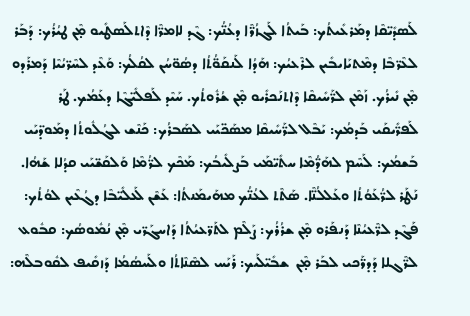ܠܰܣܕܺܝ̈ܩܶܐ ܕܡܰܪܥܺܝܬܳܟ: ܒܰܝܬܳܐ ܠܰܓܙܳܪ̈ܶܐ ܕܥܳܢ̈ܳܟ: ܓܶܕ ܠܐܡܪ̈ܶܐ ܕܶܐܬܠܰܣܛܺܝܘ ܡ̣ܶܢ ܛܝܳܪܳܟ: ܕܰܒܰܪ ܠܥܶܪ̈ܒܶܐ ܕܡܶܬܝܰܐܝܒܺܝܢ ܠܪܶܥܝܳܟ: ܗܰܕܳܐ ܠܰܢܩܰܘ̈ܳܬܳܐ ܕܣܳܘ̈ܚܳܢ ܠܩܳܠܳܟ: ܘܰܥܶܕ ܠܚܶܪ̈ܝܳܝܶܐ ܕܰܡܪܰܕܘ ܡ̣ܶܢ ܢܺܝܪܳܟ. ܙܰܡܶܢ ܠܪ̈ܰܚܺܝܩܶܐ ܕܶܐܬܢܰܟܪܺܝܘ ܡ̣ܶܢ ܫܳܪܽܘܬܳܟ. ܚܰܝܶܕ ܠܰܦܠܺܝ̈ܓܶܐ ܕܥܰܡܳܟ. ܛܰܪ ܠܰܦܪ̈ܺܝܩܰܝ ܒܰܕܡܳܟ: ܝܰܒܶܠ ܠܪ̈ܰܚܺܝܩܶܐ ܡܣܰܟ̈ܝܰܝ ܠܣܰܒܪܳܟ: ܟܰܢܶܫ ܠܓܳܠܽܘܬܳܐ ܕܡܰܘܕ̈ܝܰܝ ܒܰܫܡܳܟ: ܠܰܚܶܡ ܠܗܰܕ̈ܳܡܶܐ ܚܬܺܝ̈ܡܰܝ ܒܰܨܠܺܝܒܳܟ: ܡܰܟܶܟ ܠܪ̈ܳܡܶܐ ܘܰܠܩܰܫ̈ܝܰܝ ܩܕܳܠܐ ܫܰܗܳܐ. ܢܰܛܰܪ ܠܪ̈ܳܥܰܘܳܬܳܐ ܘܥܰܠܠܳܢ̈ܶܐ. ܣܰܬܶܬ ܠܥܳܢ̈ܳܟ ܡܗܰܝܡܰܢܬܳܐ: ܥܰܫܶܢ ܠܰܥܠܺܝ̈ܒܶܐ ܕܓܳܥܶܝܢ ܠܘܳܬܳܟ: ܦܰܓܶܕ ܠܪ̈ܶܥܝܳܢܶܐ ܕܰܢܦܰܪܘ ܡ̣ܶܢ ܫܪܳܪܳܟ: ܨܰܠܶܡ ܠܬܰܪ̈ܥܝܳܬܳܐ ܕܰܐܚܓܰܪ̈ܝ ܡ̣ܶܢ ܢܳܡܽܘܣܳܟ: ܩܒܽܘܥ ܠܪ̈ܶܓܠܐ ܕܰܕܪ̈ܰܟܝ ܠܒܰܪ ܡ̣ܶܢ  ܫܒܺܝ̈ܠܰܝܟ: ܪܰܝܰܚ ܠܣܶܢܶܐܬܳܐ ܘܠܰܚܣܳܡܳܐ ܕܰܙܩܺܝܦ ܠܩܽܘܒܠܶܗ: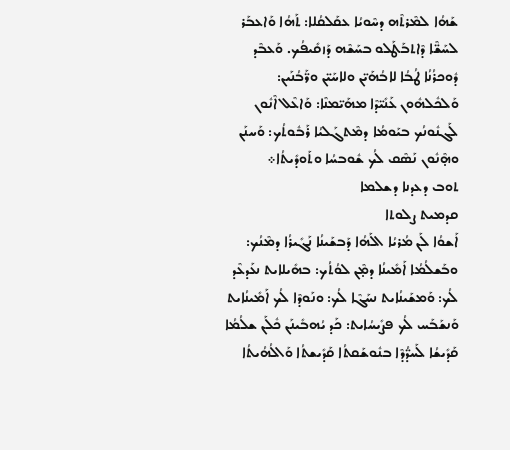ܫܰܗܳܐ ܠܡܶܪܬܶܗ ܕܚܶܘܝܳܐ ܥܩܰܠܩܳܠܐ: ܬܰܗܳܐ ܘܰܐܥܒܰܪ ܠܚܰܫ̈ܶܐ ܕܶܐܬܒܰܛܰܠܘ ܒܚܰܫܶܗ ܕܰܙܩܺܝܦܳܟ. ܘܰܥܒܶܕ ܕܽܘܟܪܳܢܳܐ ܛܳܒܳܐ ܠܐܒܳܗܰܝ̈ܢ ܘܠܐܚܰܝ̈ܢ ܘܪ̈ܰܒܳܢܰܝܢ: ܘܰܠܟܽܠܗܽܘܢ ܥܰܢܺܝ̈ܕܶܐ ܡܗܰܝ̈ܡܢܶܐ: ܘܰܐܥܶܠ ܐܶܢܽܘܢ ܠܰܓܢܽܘܢܳܟ ܒܝܰܘܡܳܐ ܕܡܶܬܓܰܠܝܳܐ ܪܰܒܽܘܬܳܟ: ܘܰܚܢܰܢ ܘܗ̣ܶܢܽܘܢ ܢܰܣܶܩ ܠܳܟ ܫܽܘܒܚܳܐ ܘܬܰܘܕܺܝܬܳܐ܀
ܬܘܒ ܕܥܕܢܐ ܕܫܠܡܐ
ܩܕܡܝܬ ܨܠܘܬܐ
ܐܰܫܘܳܐ ܠܰܢ ܡܳܪܝܳܐ ܐܠܰܗܳܐ ܕܰܒܫܰܝܢܳܐ ܢܰܓܺܝܪܳܐ ܕܡܶܢܳܟ: ܘܒܰܫܠܳܡܳܐ ܐܰܡܺܝܢܳܐ ܕܡ̣ܶܢ ܠܘܳܬܳܟ: ܒܗܺܝܠܐܝܬ ܢܥܰܕܥܶܕ ܠܳܟ: ܘܰܡܫܰܝܢܳܐܝܬ ܢܚܰܓܶܐ ܠܳܟ: ܘܢܰܘܕܶܐ ܠܳܟ ܐܰܡܺܝܢܳܐܝܬ ܘܰܢܫܰܒܰܚ ܠܳܟ ܦܨܺܝܚܳܐܝܬ: ܟܰܕ ܝܳܗܒܺܝܢܰܢ ܟܽܠܰܢ ܫܠܳܡܳܐ ܩܰܕܺܝܫܳܐ ܠܰܚܕ̈ܳܕܶܐ ܒܢܽܘܫܰܩܬܳܐ ܩܰܕܺܝܫܬܳܐ ܘܰܐܠܳܗܳܝܬܳܐ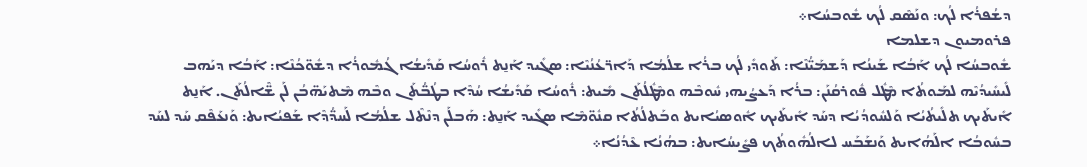ܕܫܳܦܪܳܐ ܠܳܟ: ܘܢܰܣܶܩ ܠܳܟ ܫܽܘܒܚܳܐ܀
ܦܪܘܡܝܘܢ ܕܫܠܡܐ
ܫܽܘܒܚܳܐ ܠܳܟ ܐܰܒܳܐ ܫܰܝܢܳܐ ܕܰܫܡܰܝ̈ܳܢܶܐ: ܬܰܘܕܺܝ ܠܳܟ ܒܪܳܐ ܫܠܳܡܳܐ ܕܰܐܪ̈ܥܳܢܳܝܶܐ: ܣܓܺܝܕ ܐܰܢ̱ܬ ܪܽܘܚܳܐ ܩܰܕܺܝܫܳܐ ܓܳܡܽܘܪܳܐ ܕܫܽܘ̈ܟܳܢܶܐ: ܐܰܒܳܐ ܕܝܰܗܒ ܠܺܝܚܺܝܕܳܝܶܗ ܠܡܰܘܬܳܐ ܡܶܛܽܠ ܦܽܘܪܩܳܢܰܢ: ܒܪܳܐ ܕܰܥܨܳܝܗܝ ܚܽܘܒܶܗ ܘܡܶܛܽܠܳܬܰܢ ܡܺܝܬ: ܪܽܘܚܳܐ ܩܰܕܺܝܫܳܐ ܚܳܕܶܐ ܒܛܳܒ̈ܳܬܰܢ ܘܒܶܗ ܡܶܬܝܰܗ̈ܒܳܢ ܠܰܢ ܫ̈ܶܐܠܳܬܰܢ. ܐܰܢ̱ܬ ܐܺܝܬܰܝܟ ܬܠܺܝܬܳܝܳܐ ܘܰܠܚܽܘܕܳܝܳܐ ܕܚܰܕ ܐܺܝܬܰܝܟ ܐܽܘܣܝܳܐܝܬ ܘܒܰܬܠܳܬܳܐ ܩܢܽܘ̈ܡܶܐ ܣܓܺܝܕ ܐܰܢ̱ܬ: ܗܰܒܠܰܢ ܕܢܶܬܶܠ ܫܠܳܡܳܐ ܠܰܚܕ̈ܳܕܶܐ ܫܰܦܝܳܐܝܬ: ܘܰܢܥܰܦܶܩ ܚܰܕ ܠܚܰܕ ܒܚܽܘܒܳܐ ܐܠܰܗܳܐܝܬ ܘܰܢܫܰܒܰܚ ܠܐܠܳܗܽܘܬܳܟ ܦܨܺܝܚܳܐܝܬ: ܒܗܳܢܳܐ ܥܶܕܳܢܳܐ܀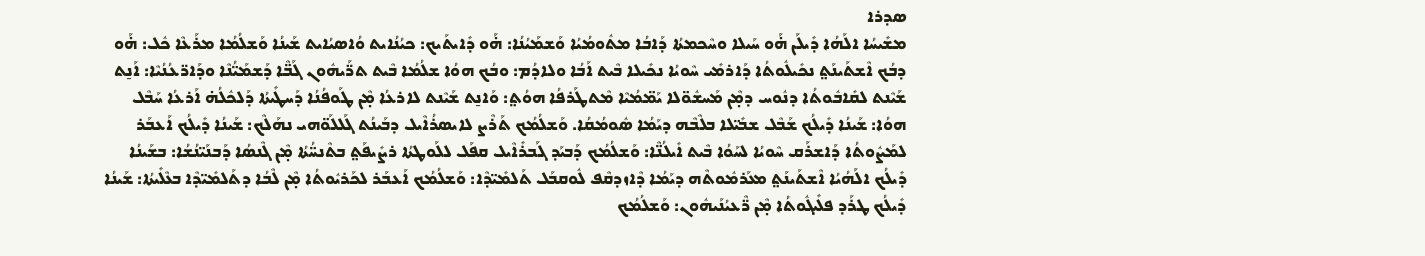ܣܕܪܐ
ܡܫܺܝܚܳܐ ܐܠܰܗܳܐ ܕܺܝܠܰܢ ܗ̇ܰܘ ܚܰܝܠܐ ܘܚܶܟܡܬܳܐ ܕܰܐܒܳܐ ܡܬܽܘܡܳܝܳܐ ܘܰܫܡܰܝܳܢܳܐ: ܗ̇ܰܘ ܕܺܐܝܬܰܝܟ: ܟܝܳܢܳܐܝܬ ܘܳܐܣܝܳܐܝܬ ܫܰܝܢܳܐ ܘܰܫܠܳܡܳܐ ܡܪܰܥܶܐ ܟܽܠ: ܗ̇ܰܘ ܕܒܳܟ ܐܶܫܬܰܝܢܰܬ݀ ܢܟܺܝܠܽܘܬܳܐ ܕܰܐܪܡܺܝ ܚܶܘܝܳܐ ܢܟܺܝܠܐ ܒܶܝܬ ܐܰܒܳܐ ܘܠܐܕܳܡ: ܘܒܳܟ ܗܘܳܐ ܫܠܳܡܳܐ ܒܶܝܬ ܬܪ̈ܰܝܗܽܘܢ ܓܰܒ̈ܶܐ ܕܰܫܡܰܝ̈ܳܢܶܐ ܘܕܰܐܪ̈ܥܳܢܳܝܶܐ: ܐܰܢ̱ܬ ܫܰܝܶܢܬ ܠܩܺܐܒܽܘܬܳܐ ܕܢܽܘܚ ܕܡ̣ܶܢ ܡܰܚܫܽܘ̈ܠܐ ܝܰܡ̈ܡܳܝܶܐ ܡܶܬܛܰܪܦܳܐ ܗܘܳܬ݀: ܘܰܐܢ̱ܬ ܫܰܝܶܢܬ ܠܐܪܥܳܐ ܡ̣ܶܢ ܛܰܘܦܳܢܳܐ ܕܰܚܛܺܝܬܳܐ ܕܰܠܟܽܠܳܗ̇ ܐܰܪܥܳܐ ܚܰܒܶܠ ܗܘܳܐ: ܫܰܝܢܳܐ ܕܺܝܠܳܟ ܫܰܒܶܠ ܫܒܺܝ̈ܠܐ ܒܠܶܒܶܗ ܕܝܰܡܳܐ ܣܽܘܡܳܩܳܐ. ܘܰܫܠܳܡܳܟ ܬܰܪܶܨ ܠܐܝܣܪܳܐܶܝܠ ܕܒܰܝܢܳܬ ܓܰܠܠܰܘ̈ܗܝ ܢܗܰܠܶܟ: ܫܰܝܢܳܐ ܕܺܝܠܳܟ ܐܰܥܒܰܪ ܠܡܰܨܽܘܬܳܐ ܕܰܐܫܪܰܩ ܚܶܘܝܳܐ ܠܚܰܘܳܐ ܒܶܝܬ ܐܺܝܠܳܢ̈ܶܐ: ܘܰܫܠܳܡܳܟ ܕܰܒܝܰܕ ܓܰܒܪܺܐܶܝܠ ܩܦܰܠ ܠܠܰܘܛܬܳܐ ܪܨܺܝܦܰܬ݀ ܒܬܶܢܚ̈ܳܬܳܐ ܡ̣ܶܢ ܓܶܢܣܳܐ ܕܰܒܢܰܝ̈ܢܳܫܳܐ: ܒܫܰܝܢܳܐ ܕܺܝܠܳܟ ܐܠܰܗܳܝܳܐ ܐܶܫܬܰܝܢܰܬ݀ ܡܥܰܪܡܽܘܬܶܗ ܕܝܰܡܳܐ ܕܶܐܙܕܩܶܦ ܠܽܘܩܒܰܠ ܬܰܠܡܺܝ̈ܕܶܐ: ܘܰܫܠܳܡܳܟ ܐܰܥܒܰܪ ܠܟܰܪܝܽܘܬܳܐ ܡ̣ܶܢ ܠܶܒܳܐ ܕܬܰܠܡܺܝ̈ܕܶܐ ܒܥܶܠܺܝܬܳܐ: ܫܰܝܢܳܐ ܕܺܝܠܳܟ ܛܪܰܕ ܦܠܺܝܓܽܘܬܳܐ ܡ̣ܶܢ ܪ̈ܶܥܝܳܢܰܝܗܽܘܢ: ܘܰܫܠܳܡܳܟ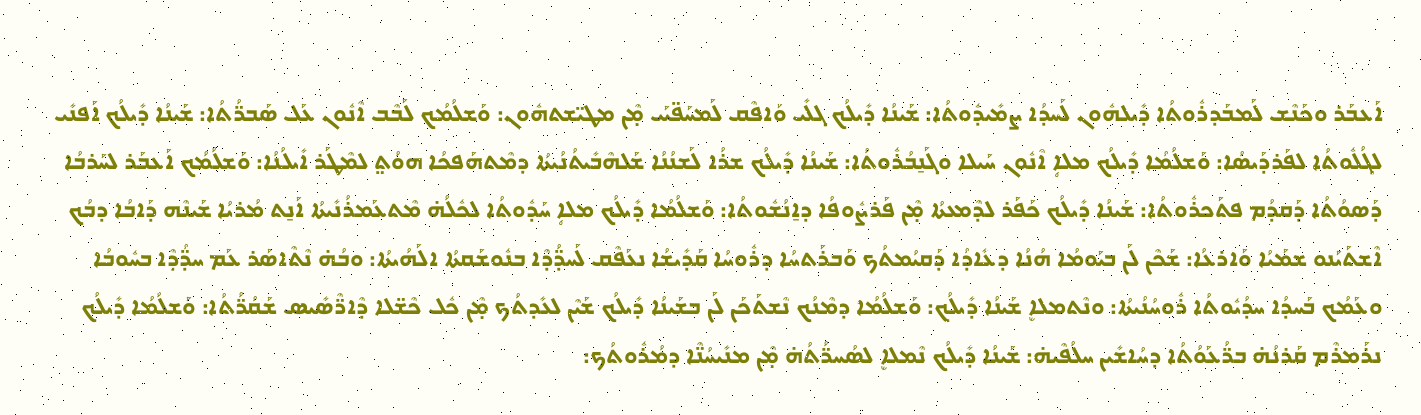ܐܰܥܒܰܪ ܘܟܰܢܶܫ ܠܰܡܒܰܕܪܽܘܬܳܐ ܕܺܝܠܗܽܘܢ ܠܰܚܕܳܐ ܨܡܺܝܕܽܘܬܳܐ: ܫܰܝܢܳܐ ܕܺܝܠܳܟ ܓܠܺܝ ܘܰܐܦܶܩ ܠܰܡܚܰܦ̈ܝܰܝ ܡ̣ܶܢ ܡܛܝ̈ܫܬܗܽܘܢ: ܘܰܫܠܳܡܳܟ ܠܰܒܶܒ ܐܶܢܽܘܢ ܥܰܠ ܣܰܒܪ̈ܳܬܳܐ: ܫܰܝܢܳܐ ܕܺܝܠܳܟ ܐܰܦܢܺܝ ܠܓܳܠܽܘܬܳܐ ܠܦܰܪܕܰܝܣܳܐ: ܘܰܫܠܳܡܳܐ ܕܺܝܠܳܟ ܡܠܐܴ ܐܶܢܽܘܢ ܚܰܝܠܐ ܘܓܰܢ̱ܒܳܪܽܘܬܳܐ: ܫܰܝܢܳܐ ܕܺܝܠܳܟ ܫܪܳܐ ܠܰܫܢܳܢܳܐ ܫܰܠܗܶܒܺܝܬܳܢܳܝܬܳܐ ܕܡܶܬܗܰܦܟܳܐ ܗܘܳܬ݀ ܠܡܶܛܰܪ ܐܺܝܠܳܢܳܐ: ܘܰܫܠܳܡܳܟ ܐܰܥܒܰܪ ܠܚܰܪܒܳܐ ܕܰܣܘܳܬܳܐ ܕܰܩܕܳܡ ܦܬܰܟܪܽܘܬܳܐ: ܫܰܝܢܳܐ ܕܺܝܠܳܟ ܟܰܦܰܪ ܠܕܶܡܥܬܳܐ ܡ̣ܶܢ ܦܰܪܨܽܘܦܳܐ ܕܐ̱ܢܳܫܽܘܬܳܐ: ܘܰܫܠܳܡܳܐ ܕܺܝܠܳܟ ܡܠܐܴ ܚܰܕܽܘܬܳܐ ܠܟܽܠܳܗ̇ ܡܶܬܥܰܡܪܳܢܺܝܬܳܐ ܐܰܢ̱ܬ ܡܳܪܝܳܐ ܫܰܝܢܶܗ ܕܰܐܒܳܐ ܕܒܳܟ ܐܶܫܬܰܝܰܢܘ ܫܡܰܝܳܐ ܘܰܐܪܥܳܐ: ܫܰܟܶܢ ܠܰܢ ܒܝܰܘܡܳܐ ܗܳܢܳܐ ܕܥܺܐܕܳܐ ܕܰܩܝܳܡܬܳܟ ܘܰܒܪܰܬܚܳܐ ܕܪܽܘܚܳܐ ܩܰܕܺܝܫܳܐ ܢܥܰܦܶܩ ܠܰܚܕ̈ܳܕܶܐ ܒܢܽܘܫܰܩܬܳܐ ܐܠܰܗܳܝܬܳܐ: ܘܒܳܗ̇ ܢܶܬܶܐܣܰܪ ܥܰܡ ܚܕ̈ܳܕܶܐ ܒܚܽܘܒܳܐ ܘܥܰܡܳܟ ܒܰܚܕܳܐ ܚܕܳܝܽܘܬܳܐ ܪܽܘܚܳܢܳܝܬܳܐ: ܘܢܶܬܡܠܐܷ ܫܰܝܢܳܐ ܕܺܝܠܳܟ: ܘܰܫܠܳܡܳܐ ܕܡܶܢܳܟ ܢܶܫܬܰܟܰܢ ܠܰܢ ܒܫܰܝܢܳܐ ܕܺܝܠܳܟ ܫܰܝܶܢ ܠܥܺܕܬܳܟ ܡ̣ܶܢ ܟܽܠ ܟܶܫ̈ܠܐ ܕܶܐܪ̈ܶܣܺܝܣ ܫܰܩܳܪ̈ܳܬܳܐ: ܘܰܫܠܳܡܳܐ ܕܺܝܠܳܟ ܢܪܰܡܪܶܡ ܩܰܪܢܳܗ̇ ܒܪ̈ܳܥܰܘܳܬܳܐ ܕܚܳܐܫܺܝܢ ܚܠܳܦܶܝܗ̇: ܫܰܝܢܳܐ ܕܺܝܠܳܟ ܢܶܡܠܐܷ ܠܣܳܚܪ̈ܳܬܳܗ̇ ܡ̣ܶܢ ܡܢܺܝܚܳܢ̈ܶܐ ܕܡܳܪܽܘܬܳܟ: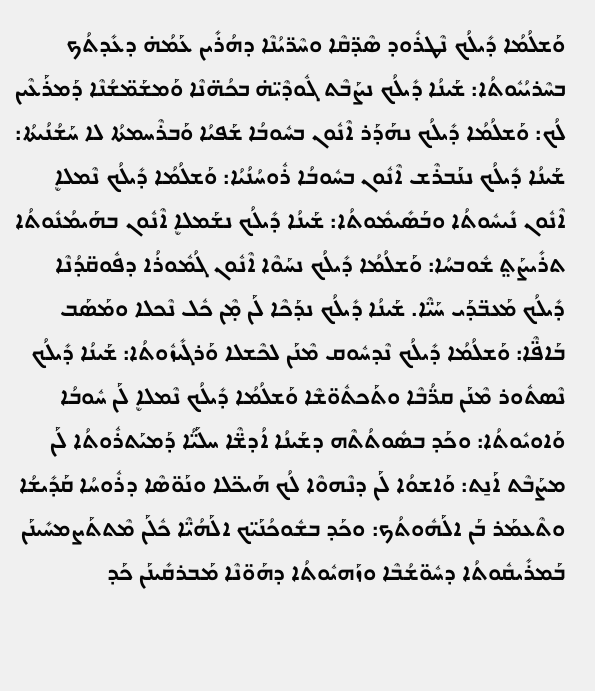ܘܰܫܠܳܡܳܐ ܕܺܝܠܳܟ ܢܶܛܪܽܘܕ ܣܶܕ̈ܩܶܐ ܘܚܶܪ̈ܝܳܢܶܐ ܕܗܳܪܺܝܢ ܥܰܡܳܗ̇ ܕܥܺܕܬܳܟ ܒܚܶܪܝܳܝܽܘܬܳܐ: ܫܰܝܢܳܐ ܕܺܝܠܳܟ ܢܨܰܒܶܬ ܓܽܘܕܶܝ̈ܗ̇ ܒܟܳܗ̈ܢܶܐ ܘܰܡܫܰܡ̈ܫܳܢܶܐ ܕܰܡܪܰܥܶܝܢ ܠܳܟ: ܘܰܫܠܳܡܳܐ ܕܺܝܠܳܟ ܢܗܰܕܰܪ ܐܶܢܽܘܢ ܒܚܽܘܒܳܐ ܫܰܦܝܳܐ ܘܰܒܪܶܚܡܬܳܐ ܠܐ ܚܰܫܳܢܳܝܬܳܐ: ܫܰܝܢܳܐ ܕܺܝܠܳܟ ܢܢܰܒܪܶܫ ܐܶܢܽܘܢ ܒܚܽܘܒܳܐ ܪܽܘܚܳܢܳܝܳܐ: ܘܰܫܠܳܡܳܐ ܕܺܝܠܳܟ ܢܶܡܠܐܷ ܐܶܢܽܘܢ ܢܺܝܚܽܘܬܳܐ ܘܒܰܣܺܝܡܽܘܬܳܐ: ܫܰܝܢܳܐ ܕܺܝܠܳܟ ܢܫܰܡܠܐܷ ܐܶܢܽܘܢ ܒܗܰܝܡܳܢܽܘܬܳܐ ܬܪܺܝܨܰܬ݀ ܫܽܘܒܚܳܐ: ܘܰܫܠܳܡܳܐ ܕܺܝܠܳܟ ܢܚܰܘܶܐ ܐܶܢܽܘܢ ܓܳܡܽܘܪܳܐ ܕܦܽܘܩ̈ܕܳܢܶܐ ܕܺܝܠܳܟ ܡܰܥܒ̈ܕܰܝ ܚܰܝ̈ܶܐ. ܫܰܝܢܳܐ ܕܺܝܠܳܟ ܢܕܰܟܶܐ ܠܰܢ ܡ̣ܶܢ ܟܽܠ ܢܶܟܠܐ ܘܡܰܣܰܒ ܒܰܐܦ̈ܶܐ: ܘܰܫܠܳܡܳܐ ܕܺܝܠܳܟ ܢܶܕܚܽܘܩ ܡܶܢܰܢ ܠܟܶܫܠܐ ܘܰܪܓܺܝܙܽܘܬܳܐ: ܫܰܝܢܳܐ ܕܺܝܠܳܟ ܢܶܣܬܽܘܪ ܡܶܢܰܢ ܩܪ̈ܳܒܶܐ ܘܬܰܟܬܽܘ̈ܫܶܐ ܘܰܫܠܳܡܳܐ ܕܺܝܠܳܟ ܢܶܡܠܐܷ ܠܰܢ ܚܽܘܒܳܐ ܘܰܐܘܝܽܘܬܳܐ: ܘܟܰܕ ܒܣܽܘܬܳܬܶܗ ܕܫܰܝܢܳܐ ܐܳܕܫ̈ܶܐ ܚܠܰܝ̈ܳܐ ܕܰܡܝܰܬܪܽܘܬܳܐ ܠܰܢ ܡܨܰܒܶܬ ܐܰܢ̱ܬ: ܘܰܐܫܘܳܐ ܠܰܢ ܕܢܶܗܘܶܐ ܠܳܟ ܗܰܝܟ̈ܠܐ ܘܢܰܘ̈ܣܶܐ ܕܪܽܘܚܳܐ ܩܰܕܺܝܫܳܐ ܘܬܶܥܡܰܪ ܒܰܢ ܐܠܰܗܽܘܬܳܟ: ܘܟܰܕ ܒܫܽܘܟܳܢܰܝ̈ܟ ܐܠܰܗܳܝ̈ܶܐ ܟܽܠܰܢ ܡܶܬܬܰܨܡܚܺܝܢܰܢ ܒܰܡܪܺܝܩܽܘܬܳܐ ܕܚܽܘ̈ܫܳܒܶܐ ܘܙܰܗܝܽܘܬܳܐ ܕܗܰܘ̈ܢܶܐ ܡܰܒܪܩܺܝܢܰܢ ܟܰܕ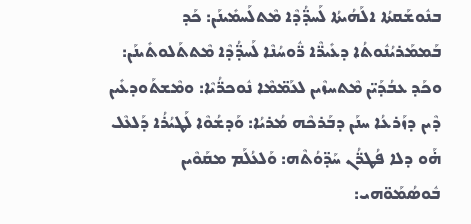ܒܢܽܘܫܰܩܬܳܐ ܐܠܰܗܳܝܬܳܐ ܠܰܚܕ̈ܳܕܶܐ ܡܶܬܠܰܚܡܺܝܢܰܢ: ܟܰܕ ܒܰܡܡܰܪܝܳܢܽܘܬܳܐ ܕܥܺܝܪ̈ܶܐ ܪ̈ܽܘܚܳܢܶܐ ܠܰܚܕ̈ܳܕܶܐ ܡܶܬܬܰܠܘܬܺܝܢܰܢ: ܘܟܰܕ ܥܒܳܕܰܝ̈ܢ ܡܶܬܚܙܶܝܢ ܠܥܰܡ̈ܡܶܐ ܢܽܘܟܪ̈ܳܝܶܐ: ܘܡܶܫܬܰܘܕܥܺܝܢ ܕܶܝܢ ܕܙܰܪܥܳܐ ܚܢܰܢ ܕܒܰܪܟܶܗ ܡܳܪܝܳܐ: ܘܰܕܫܳܘܶܐ ܠܰܛܝܳܪܳܐ ܕܰܠܥܶܠ ܗ̇ܰܘ ܕܠܐ ܦܳܛܪ̈ܳܢ ܚܰܕ̈ܘܳܬܶܗ: ܘܰܠܥܳܠܰܡ ܡܩܰܘܶܝܢ ܒܽܘܣܳܡܰܘ̈ܗܝ: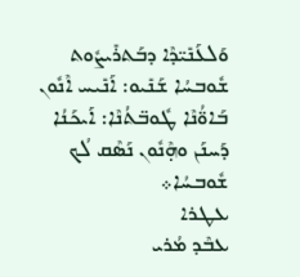ܘܰܠܥܰܢܺܝ̈ܕܶܐ ܕܒܰܬܪܺܝܨܽܘܬ ܫܽܘܒܚܳܐ ܫܰܢܺܝܘ: ܐܰܢܺܝܚ ܐܶܢܽܘܢ ܒܰܐܘ̈ܳܢܶܐ ܛܽܘܒ̈ܬܳܢܶܐ: ܐܰܝܟܰܢܳܐ ܕܰܚܢܰܢ ܘܗ̣ܶܢܽܘܢ ܢܰܣܶܩ ܠܳܟ ܫܽܘܒܚܳܐ܀
ܥܛܪܐ
ܥܒܶܕ ܡܳܪܝ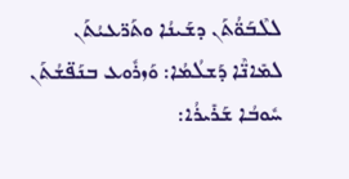ܠܠܶܒܰܘ̈ܳܬܰܢ ܕܫܰܝܢܳܐ ܘܬܰܪ̈ܥܝܳܬܰܢ ܠܡܺܐܢ̈ܶܐ ܕܰܫܠܳܡܳܐ: ܘܰܙܪܽܘܥ ܒܢܰܦ̈ܫܳܬܰܢ ܚܽܘܒܳܐ ܫܰܪܺܝܪܳܐ: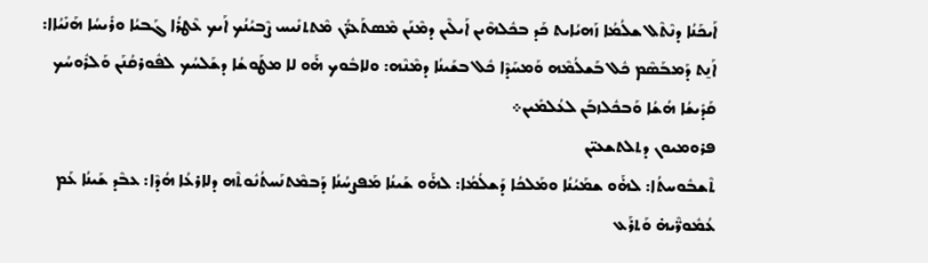ܐܰܝܟܰܢܳܐ ܕܢܶܬܶܠ ܫܠܳܡܳܐ ܙܰܗܝܳܐܝܬ ܟܰܕ ܒܟܽܠܗܶܝܢ ܐܰܝܠܶܝܢ ܕܡܶܢܰܢ ܡܶܣܬܰܥܪ̈ܳܢ ܡܶܬܬܢܺܝܚ ܨܶܒܝܳܢܳܟ ܐܰܝܟ ܥܶܛܪܳܐ ܓܰܒܝܳܐ ܘܪܺܝܚܳܐ ܗܰܢܺܝܳܐܐ: ܐܰܢ̱ܬ ܕܰܡܒܰܣܶܡ ܟܽܠ ܒܰܫܠܳܡܶܗ ܘܰܡܚܰܕܶܐ ܟܽܠ ܒܫܰܝܢܳܐ ܕܡܶܢܶܗ: ܘܠܐܒܽܘܟ ܗ̇ܰܘ ܠܐ ܡܛܰܘܫܳܐ ܕܫܰܠܚܳܟ ܠܦܽܘܪܩܳܢܰܢ ܘܰܠܪܽܘܚܳܟ ܩܰܕܺܝܫܳܐ ܗܳܫܳܐ ܘܰܒܟܽܠܙܒܰܢ ܠܥܳܠܡܺܝܢ܀
ܦܪܘܡܝܘܢ ܕܬܠܬܫܥܝ̈ܢ
ܬܶܫܒܽܘܚܬܳܐ: ܠܗ̇ܰܘ ܫܡܰܝܳܢܳܐ ܘܡܰܠܟܳܐ ܕܰܫܠܳܡܳܐ: ܠܗ̇ܰܘ ܫܰܝܢܳܐ ܡܰܦܨܚܳܢܳܐ ܕܰܒܡܶܬܢܰܚܬܳܢܽܘܬܶܗ ܕܠܐܪܥܳܐ ܗܳܕܶܐ: ܥܒܶܕ ܫܰܝܢܳܐ ܥܰܡ ܥܳܡܽܘܪ̈ܶܝܗ̇ ܘܰܬܪܰܥ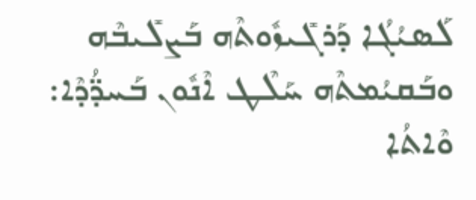ܠܰܣܝܳܓܳܐ ܕܰܪܓܺܝܙܽܘܬܶܗ ܒܰܨܠܺܝܒܶܗ ܘܒܰܩܝܳܡܬܶܗ ܚܰܠܶܛ ܐܶܢܽܘܢ ܒܰܚܕ̈ܳܕܶܐ: ܘܶܐܬܳܐ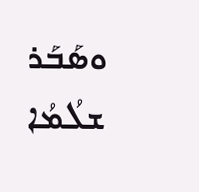ܘܣܰܒܰܪ ܫܠܳܡܳܐ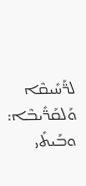ܠܪ̈ܰܚܺܝܩܶܐ ܘܰܠܩܰܪ̈ܺܝܒܶܐ: ܘܒܰܝܬܺܝ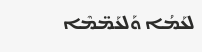ܠܥܰܡܳܐ ܘܰܠܥܰܡ̈ܡܶܐ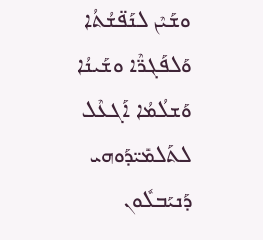ܘܫܰܝܶܢ ܠܢܰܦ̈ܫܳܬܳܐ ܘܰܠܦܰܓܪ̈ܶܐ ܘܫܰܝܢܳܐ ܘܰܫܠܳܡܳܐ ܐܰܓܥܶܠ ܠܬܰܠܡܺܝ̈ܕܰܘܗܝ ܕܰܢܝܰܒܠܽܘܢ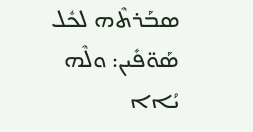ܣܒܰܪܬܶܗ ܠܟܽܠ ܣܰܘ̈ܦܺܝܢ: ܘܠܶܗ ܝܳܐܐ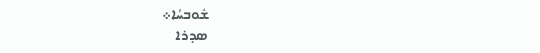ܫܽܘܒܚܳܐ܀
ܣܕܪܐ